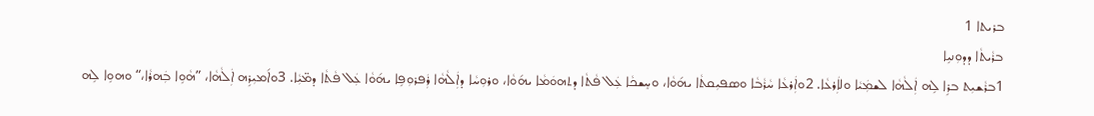ܒܪܝܬܐ 1
ܒܪܵܝܬܵܐ ܕܕܘܼܢܝܹܐ
1ܒܪܵܫܝܼܬ ܒܪܹܐ ܠܹܗ ܐܲܠܵܗܵܐ ܠܫܡܲܝܵܐ ܘܠܐܲܪܥܵܐ. 2ܘܐܲܪܥܵܐ ܚܵܪܵܒܵܐ ܘܣܦܝܼܩܬܵܐ ܝܗ݇ܘܵܐ، ܘܚܸܫܟܵܐ ܥܲܠ ܦܵܬܵܐ ܕܬܗܘܿܡܵܐ ܝܗ݇ܘܵܐ، ܘܪܘܼܚܵܐ ܕܐܲܠܵܗܵܐ ܪܲܦܪܘܼܦܹܐ ܝܗ݇ܘܵܐ ܥܲܠ ܦܵܬܵܐ ܕܡ̈ܝܼܵܐ. 3ܘܐ݇ܡܝܼܪܹܗ ܐܲܠܵܗܵܐ، ”ܗܵܘܹܐ ܒܲܗܪܵܐ،“ ܘܗܘܹܐ ܠܹܗ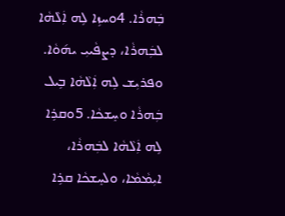ܒܲܗܪܵܐ. 4ܘܚܙܹܐ ܠܹܗ ܐܲܠܵܗܵܐ ܠܒܲܗܪܵܐ، ܕܨܦܵܝܝܼ ܝܗ݇ܘܵܐ. ܘܦܪܝܼܫ ܠܹܗ ܐܲܠܵܗܵܐ ܒܹܝܠ ܒܲܗܪܵܐ ܘܚܸܫܟܵܐ. 5ܘܩܪܹܐ ܠܹܗ ܐܲܠܵܗܵܐ ܠܒܲܗܪܵܐ، ܐܝܼܡܵܡܵܐ، ܘܠܚܸܫܟܵܐ ܩܪܹܐ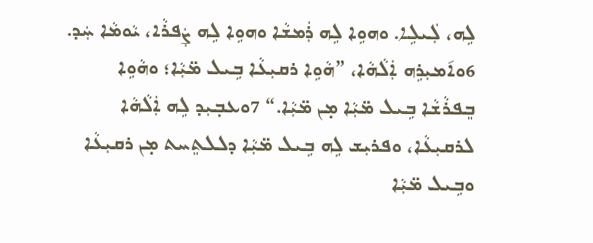ܠܹܗ، ܠܲܝܠܹܐ. ܘܗܘܹܐ ܠܹܗ ܪܲܡܫܵܐ ܘܗܘܹܐ ܠܹܗ ܨܲܦܪܵܐ، ܝܵܘܡܵܐ ܚܲܕ.
6ܘܐ݇ܡܝܼܪܹܗ ܐܲܠܵܗܵܐ، ”ܗܵܘܹܐ ܪܩܝܼܥܵܐ ܒܹܝܠ ܡ̈ܝܼܵܐ؛ ܘܗܵܘܹܐ ܒܸܦܪܵܫܵܐ ܒܹܝܠ ܡ̈ܝܼܵܐ ܡ̣ܢ ܡ̈ܝܼܵܐ.“ 7ܘܥܒ݂ܝܼܕ ܠܹܗ ܐܲܠܵܗܵܐ ܠܪܩܝܼܥܵܐ، ܘܦܪܝܼܫ ܠܹܗ ܒܹܝܠ ܡ̈ܝܼܵܐ ܕܠܠܬܸܚܬ ܡ̣ܢ ܪܩܝܼܥܵܐ ܘܒܹܝܠ ܡ̈ܝܼܵܐ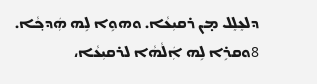ܕܠܥܸܠܸܠ ܡ̣ܢ ܪܩܝܼܥܵܐ. ܘܗܘܹܐ ܠܹܗ ܗܲܕܟ݂ܵܐ. 8ܘܩܪܹܐ ܠܹܗ ܐܲܠܵܗܵܐ ܠܪܩܝܼܥܵܐ،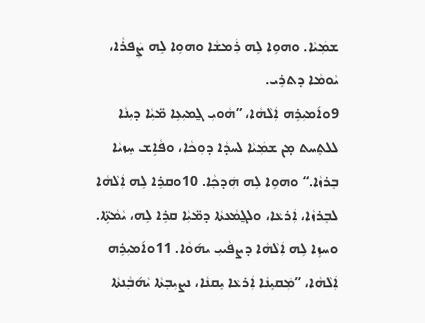ܫܡܲܝܵܐ. ܘܗܘܹܐ ܠܹܗ ܪܲܡܫܵܐ ܘܗܘܹܐ ܠܹܗ ܨܲܦܪܵܐ، ܝܵܘܡܵܐ ܕܬܪܹܝ.
9ܘܐ݇ܡܝܼܪܹܗ ܐܲܠܵܗܵܐ، ”ܗܵܘܝܼ ܓ̰ܡܝܼܥܹܐ ܡ̈ܝܼܵܐ ܕܝܼܢܵܐ ܠܠܬܸܚܬ ܡ̣ܢ ܫܡܲܝܵܐ ܠܚܕܵܐ ܕܘܼܟܵܐ، ܘܦܵܐܹܫ ܚܸܙܝܵܐ ܒܸܪܙܵܐ.“ ܘܗܘܹܐ ܠܹܗ ܗܲܕܟ݂ܵܐ. 10ܘܩܪܹܐ ܠܹܗ ܐܲܠܵܗܵܐ ܠܒܸܪܙܵܐ، ܐܲܪܥܵܐ، ܘܠܓ̰ܡܵܥܬܵܐ ܕܡ̈ܝܼܵܐ ܩܪܹܐ ܠܹܗ، ܝܵܡܵܬܹ̈ܐ. ܘܚܙܹܐ ܠܹܗ ܐܲܠܵܗܵܐ ܕܨܦܵܝܝܼ ܝܗ݇ܘܵܐ. 11ܘܐ݇ܡܝܼܪܹܗ ܐܲܠܵܗܵܐ، ”ܡܲܩܝܸܢܵܐ ܐܲܪܥܵܐ ܝܸܩܢܵܐ، ܢܨܝܼܒ݂ܬܵܐ ܝܵܗ݇ܒ݂ܵܢܬܵܐ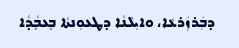ܕܒܲܪܙܲܪܥܵܐ، ܘܐܝܼܠܵܢܵܐ ܕܛܥܘܼܢܬܵܐ ܒܸܥܒ݂ܵܕܵܐ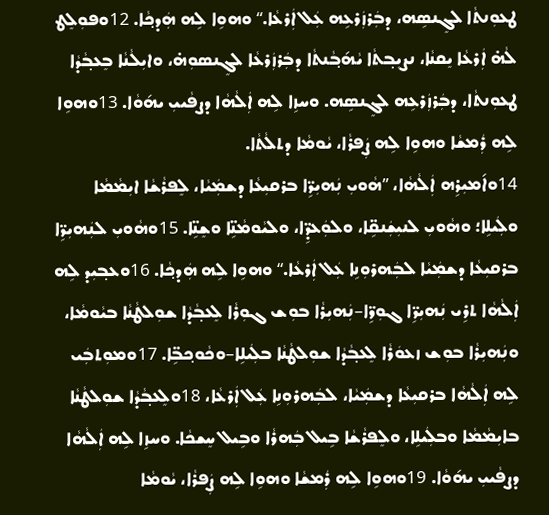ܛܥܘܼܢܬܵܐ ܠܓܸܢܣܹܗ، ܕܒܲܪܙܲܪܥܹܗ ܥܲܠ ܐܲܪܥܵܐ.“ ܘܗܘܹܐ ܠܹܗ ܗܲܕܟ݂ܵܐ. 12ܘܦܘܼܠܸܛ ܠܵܗ̇ ܐܲܪܥܵܐ ܝܸܩܢܵܐ، ܢܨܝܼܒ݂ܬܵܐ ܝܵܗ݇ܒ݂ܵܢܬܵܐ ܕܒܲܪܙܲܪܥܵܐ ܠܓܸܢܣܘܼܗ̇، ܘܐܝܼܠܵܢܵܐ ܒܸܥܒ݂ܵܕܵܐ ܛܥܘܼܢܬܵܐ، ܕܒܲܪܙܲܪܥܹܗ ܠܓܸܢܣܹܗ. ܘܚܙܹܐ ܠܹܗ ܐܲܠܵܗܵܐ ܕܨܦܵܝܝܼ ܝܗ݇ܘܵܐ. 13ܘܗܘܹܐ ܠܹܗ ܪܲܡܫܵܐ ܘܗܘܹܐ ܠܹܗ ܨܲܦܪܵܐ، ܝܵܘܡܵܐ ܕܬܠܵܬܵܐ.
14ܘܐ݇ܡܝܼܪܹܗ ܐܲܠܵܗܵܐ، ”ܗܵܘܝܼ ܢܲܗܝܼܪܹ̈ܐ ܒܪܩܝܼܥܵܐ ܕܫܡܲܝܵܐ، ܠܸܦܪܵܫܵܐ ܐܝܼܡܵܡܵܐ ܘܠܲܝܠܹܐ؛ ܘܗܵܘܝܼ ܠܢܝܼܫܲܢܩܹ̈ܐ، ܘܠܘܲܥܕܹ̈ܐ، ܘܠܝܵܘܡܵܢܹ̈ܐ ܘܫܸܢܹ̈ܐ. 15ܘܗܵܘܝܼ ܠܢܲܗܝܼܪܹ̈ܐ ܒܪܩܝܼܥܵܐ ܕܫܡܲܝܵܐ ܠܒܲܗܪܘܼܢܹܐ ܥܲܠ ܐܲܪܥܵܐ.“ ܘܗܘܹܐ ܠܹܗ ܗܲܕܟ݂ܵܐ. 16ܘܥܒ݂ܝܼܕ ܠܹܗ ܐܲܠܵܗܵܐ ܬܪܹܝ ܢܲܗܝܼܪܹ̈ܐ ܓܘܼܪܹ̈ܐ–ܢܲܗܝܼܪܵܐ ܒܘܼܫ ܓܘܼܪܵܐ ܠܸܥܒ݂ܵܕܵܐ ܫܘܼܠܛܵܢܵܐ ܒܝܵܘܡܵܐ، ܘܢܲܗܝܼܪܵܐ ܒܘܼܫ ܙܥܘܿܪܵܐ ܠܸܥܒ݂ܵܕܵܐ ܫܘܼܠܛܵܢܵܐ ܒܠܲܝܠܹܐ–ܘܟܵܘܟ݂ܒܹ̈ܐ. 17ܘܡܘܼܬܒܲܝ ܠܹܗ ܐܲܠܵܗܵܐ ܒܪܩܝܼܥܵܐ ܕܫܡܲܝܵܐ، ܠܒܲܗܪܘܼܢܹܐ ܥܲܠ ܐܲܪܥܵܐ، 18ܘܠܸܥܒ݂ܵܕܵܐ ܫܘܼܠܛܵܢܵܐ ܒܐܝܼܡܵܡܵܐ ܘܒܠܲܝܠܹܐ، ܘܠܸܦܪܵܫܵܐ ܒܹܝܠ ܒܲܗܪܵܐ ܘܒܹܝܠ ܚܸܫܟܵܐ. ܘܚܙܹܐ ܠܹܗ ܐܲܠܵܗܵܐ ܕܨܦܵܝܝܼ ܝܗ݇ܘܵܐ. 19ܘܗܘܹܐ ܠܹܗ ܪܲܡܫܵܐ ܘܗܘܹܐ ܠܹܗ ܨܲܦܪܵܐ، ܝܵܘܡܵܐ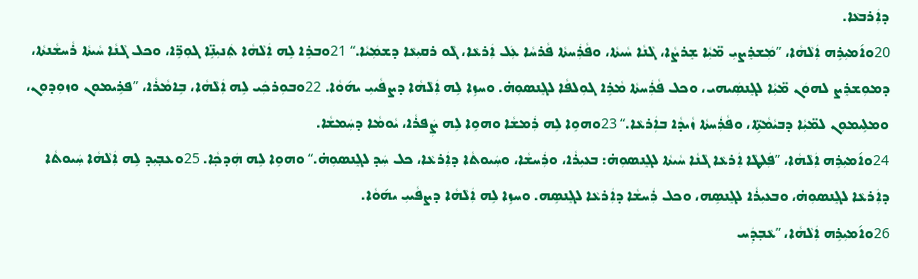ܕܐܲܪܒܥܵܐ.
20ܘܐ݇ܡܝܼܪܹܗ ܐܲܠܵܗܵܐ، ”ܡܲܫܪܸܨܝܼ ܡ̈ܝܼܵܐ ܫܸܪܨܵܐ، ܓܵܢܵܐ ܚܵܝܬܵܐ، ܘܦܵܪܲܚܬܵܐ ܦܵܪܚܵܐ ܥܲܠ ܐܲܪܥܵܐ، ܓܵܘ ܪܩܝܼܥܵܐ ܕܫܡܲܝܵܐ.“ 21ܘܒܪܹܐ ܠܹܗ ܐܲܠܵܗܵܐ ܬܲܢܝܼܢܹ̈ܐ ܓܘܼܪܹ̈ܐ، ܘܟܠ ܓܵܢܵܐ ܚܵܝܬܵܐ ܪܵܚܫܵܢܬܵܐ، ܕܡܘܼܫܪܸܨ ܠܗܘܿܢ ܡ̈ܝܼܵܐ ܠܓܸܢܣܲܝܗܝ، ܘܟܠ ܦܵܪܲܚܬܵܐ ܡܵܪܹܐ ܓܘܼܠܦܵܐ ܠܓܸܢܣܘܼܗ̇. ܘܚܙܹܐ ܠܹܗ ܐܲܠܵܗܵܐ ܕܨܦܵܝܝܼ ܝܗ݇ܘܵܐ. 22ܘܒܘܼܪܟܲܝ ܠܹܗ ܐܲܠܵܗܵܐ، ܒܹܐܡܵܪܵܐ، ”ܦܪܹܝܡܘܼܢ ܘܙܘܼܕܘܼܢ، ܘܡܠܹܝܡܘܼܢ ܠܡ̈ܝܼܵܐ ܕܒܝܵܡܵܬܹ̈ܐ، ܘܦܵܪܲܚܬܵܐ ܙܵܝܕܵܐ ܒܐܲܪܥܵܐ.“ 23ܘܗܘܹܐ ܠܹܗ ܪܲܡܫܵܐ ܘܗܘܹܐ ܠܹܗ ܨܲܦܪܵܐ، ܝܵܘܡܵܐ ܕܚܲܡܫܵܐ.
24ܘܐ݇ܡܝܼܪܹܗ ܐܲܠܵܗܵܐ، ”ܦܲܠܛܵܐ ܐܲܪܥܵܐ ܓܵܢܵܐ ܚܵܝܬܵܐ ܠܓܸܢܣܘܼܗ̇: ܒܥܝܼܪܵܐ، ܘܪܲܚܫܵܐ، ܘܚܲܝܘܬܵܐ ܕܐܲܪܥܵܐ، ܟܠ ܚܲܕ ܠܓܸܢܣܘܼܗ̇.“ ܘܗܘܹܐ ܠܹܗ ܗܲܕܟ݂ܵܐ. 25ܘܥܒ݂ܝܼܕ ܠܹܗ ܐܲܠܵܗܵܐ ܚܲܝܘܬܵܐ ܕܐܲܪܥܵܐ ܠܓܸܢܣܘܼܗ̇، ܘܒܥܝܼܪܵܐ ܠܓܸܢܣܹܗ، ܘܟܠ ܪܲܚܫܵܐ ܕܐܲܪܥܵܐ ܠܓܸܢܣܹܗ. ܘܚܙܹܐ ܠܹܗ ܐܲܠܵܗܵܐ ܕܨܦܵܝܝܼ ܝܗ݇ܘܵܐ.
26ܘܐ݇ܡܝܼܪܹܗ ܐܲܠܵܗܵܐ، ”ܥܵܒ݂ܕܲܚ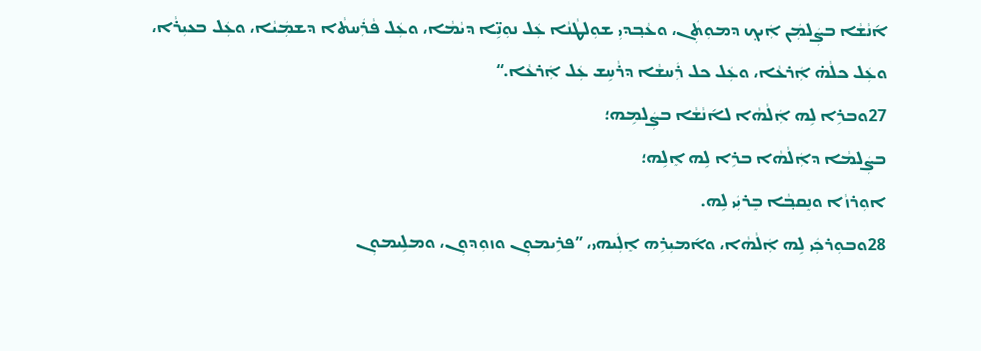ܐ݇ܢܵܫܵܐ ܒܨܲܠܡܲܢ ܐܲܝܟ݂ ܕܡܘܼܬܲܢ، ܘܥܵܒ݂ܕܝܼ ܫܘܼܠܛܵܢܵܐ ܥܲܠ ܢܘܼܢܹ̈ܐ ܕܝܵܡܵܐ، ܘܥܲܠ ܦܵܪܲܚܬܵܐ ܕܫܡܲܝܵܐ، ܘܥܲܠ ܒܥܝܼܪܵܐ، ܘܥܲܠ ܟܠܵܗ̇ ܐܲܪܥܵܐ، ܘܥܲܠ ܟܠ ܪܲܚܫܵܐ ܕܪܵܚܹܫ ܥܲܠ ܐܲܪܥܵܐ.“
27ܘܒܪܹܐ ܠܹܗ ܐܲܠܵܗܵܐ ܠܐ݇ܢܵܫܵܐ ܒܨܲܠܡܹܗ؛
ܒܨܲܠܡܵܐ ܕܐܲܠܵܗܵܐ ܒܪܹܐ ܠܹܗ ܐܸܠܹܗ؛
ܐܘܼܪܙܵܐ ܘܢܸܩܒ݂ܵܐ ܒܸܪܝܲܝ ܠܹܗ.
28ܘܒܘܼܪܟܲܝ ܠܹܗ ܐܲܠܵܗܵܐ، ܘܐ݇ܡܝܼܪܹܗ ܐܸܠܲܝܗܝ، ”ܦܪܹܝܡܘܼܢ ܘܙܘܼܕܘܼܢ، ܘܡܠܹܝܡܘܼܢ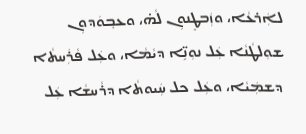ܠܐܲܪܥܵܐ، ܘܙܲܒܛܸܢܘܼܢ ܠܵܗ̇، ܘܥܒ݂ܘܿܕܘܼܢ ܫܘܼܠܛܵܢܵܐ ܥܲܠ ܢܘܼܢܹ̈ܐ ܕܝܵܡܵܐ، ܘܥܲܠ ܦܵܪܲܚܬܵܐ ܕܫܡܲܝܵܐ، ܘܥܲܠ ܟܠ ܚܲܝܘܬܵܐ ܕܪܵܚܫܵܐ ܥܲܠ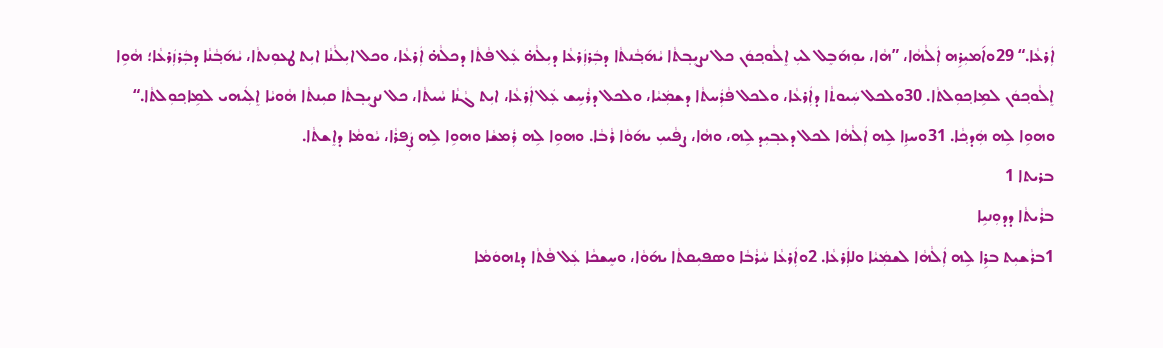ܐܲܪܥܵܐ.“ 29ܘܐ݇ܡܝܼܪܹܗ ܐܲܠܵܗܵܐ، ”ܗܵܐ، ܝܘܼܗ݇ܒܸܠ ܠܝܼ ܐܸܠܵܘܟ݂ܘܿܢ ܟܠ ܢܨܝܼܒ݂ܬܵܐ ܝܵܗ݇ܒ݂ܵܢܬܵܐ ܕܒܲܪܙܲܪܥܵܐ ܕܝܼܠܵܗ̇ ܥܲܠ ܦܵܬܵܐ ܕܟܠܵܗ̇ ܐܲܪܥܵܐ، ܘܟܠ ܐܝܼܠܵܢܵܐ ܐܝܼܬ ܛܥܘܼܢܬܵܐ، ܝܵܗ݇ܒ݂ܵܢܵܐ ܕܒܲܪܙܲܪܥܵܐ؛ ܗܵܘܹܐ ܐܸܠܵܘܟ݂ܘܿܢ ܠܡܹܐܟ݂ܘܼܠܬܵܐ. 30ܘܠܟܠ ܚܲܝܘܬܵܐ ܕܐܲܪܥܵܐ، ܘܠܟܠ ܦܵܪܲܚܬܵܐ ܕܫܡܲܝܵܐ، ܘܠܟܠ ܕܪܵܚܹܫ ܥܲܠ ܐܲܪܥܵܐ، ܐܝܼܬ ܓܵܢܵܐ ܚܵܝܬܵܐ، ܟܠ ܢܨܝܼܒ݂ܬܵܐ ܩܝܼܢܬܵܐ ܗܵܘܝܵܐ ܐܸܠܲܝܗܝ ܠܡܹܐܟ݂ܘܼܠܬܵܐ.“ ܘܗܘܹܐ ܠܹܗ ܗܲܕܟ݂ܵܐ. 31ܘܚܙܹܐ ܠܹܗ ܐܲܠܵܗܵܐ ܠܟܠ ܕܥܒ݂ܝܼܕ ܠܹܗ، ܘܗܵܐ، ܨܦܵܝܝܼ ܝܗ݇ܘܵܐ ܪܵܒܵܐ. ܘܗܘܹܐ ܠܹܗ ܪܲܡܫܵܐ ܘܗܘܹܐ ܠܹܗ ܨܲܦܪܵܐ، ܝܵܘܡܵܐ ܕܐܸܫܬܵܐ.
ܒܪܝܬܐ 1
ܒܪܵܝܬܵܐ ܕܕܘܼܢܝܹܐ
1ܒܪܵܫܝܼܬ ܒܪܹܐ ܠܹܗ ܐܲܠܵܗܵܐ ܠܫܡܲܝܵܐ ܘܠܐܲܪܥܵܐ. 2ܘܐܲܪܥܵܐ ܚܵܪܵܒܵܐ ܘܣܦܝܼܩܬܵܐ ܝܗ݇ܘܵܐ، ܘܚܸܫܟܵܐ ܥܲܠ ܦܵܬܵܐ ܕܬܗܘܿܡܵܐ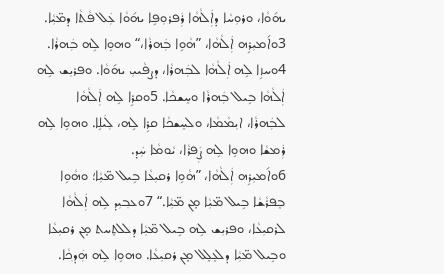ܝܗ݇ܘܵܐ، ܘܪܘܼܚܵܐ ܕܐܲܠܵܗܵܐ ܪܲܦܪܘܼܦܹܐ ܝܗ݇ܘܵܐ ܥܲܠ ܦܵܬܵܐ ܕܡ̈ܝܼܵܐ. 3ܘܐ݇ܡܝܼܪܹܗ ܐܲܠܵܗܵܐ، ”ܗܵܘܹܐ ܒܲܗܪܵܐ،“ ܘܗܘܹܐ ܠܹܗ ܒܲܗܪܵܐ. 4ܘܚܙܹܐ ܠܹܗ ܐܲܠܵܗܵܐ ܠܒܲܗܪܵܐ، ܕܨܦܵܝܝܼ ܝܗ݇ܘܵܐ. ܘܦܪܝܼܫ ܠܹܗ ܐܲܠܵܗܵܐ ܒܹܝܠ ܒܲܗܪܵܐ ܘܚܸܫܟܵܐ. 5ܘܩܪܹܐ ܠܹܗ ܐܲܠܵܗܵܐ ܠܒܲܗܪܵܐ، ܐܝܼܡܵܡܵܐ، ܘܠܚܸܫܟܵܐ ܩܪܹܐ ܠܹܗ، ܠܲܝܠܹܐ. ܘܗܘܹܐ ܠܹܗ ܪܲܡܫܵܐ ܘܗܘܹܐ ܠܹܗ ܨܲܦܪܵܐ، ܝܵܘܡܵܐ ܚܲܕ.
6ܘܐ݇ܡܝܼܪܹܗ ܐܲܠܵܗܵܐ، ”ܗܵܘܹܐ ܪܩܝܼܥܵܐ ܒܹܝܠ ܡ̈ܝܼܵܐ؛ ܘܗܵܘܹܐ ܒܸܦܪܵܫܵܐ ܒܹܝܠ ܡ̈ܝܼܵܐ ܡ̣ܢ ܡ̈ܝܼܵܐ.“ 7ܘܥܒ݂ܝܼܕ ܠܹܗ ܐܲܠܵܗܵܐ ܠܪܩܝܼܥܵܐ، ܘܦܪܝܼܫ ܠܹܗ ܒܹܝܠ ܡ̈ܝܼܵܐ ܕܠܠܬܸܚܬ ܡ̣ܢ ܪܩܝܼܥܵܐ ܘܒܹܝܠ ܡ̈ܝܼܵܐ ܕܠܥܸܠܸܠ ܡ̣ܢ ܪܩܝܼܥܵܐ. ܘܗܘܹܐ ܠܹܗ ܗܲܕܟ݂ܵܐ.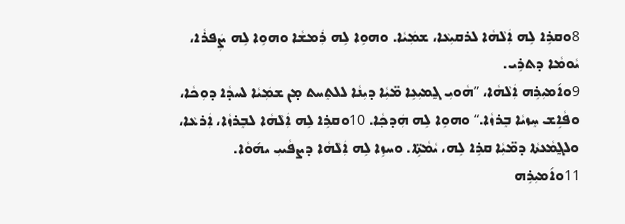8ܘܩܪܹܐ ܠܹܗ ܐܲܠܵܗܵܐ ܠܪܩܝܼܥܵܐ، ܫܡܲܝܵܐ. ܘܗܘܹܐ ܠܹܗ ܪܲܡܫܵܐ ܘܗܘܹܐ ܠܹܗ ܨܲܦܪܵܐ، ܝܵܘܡܵܐ ܕܬܪܹܝ.
9ܘܐ݇ܡܝܼܪܹܗ ܐܲܠܵܗܵܐ، ”ܗܵܘܝܼ ܓ̰ܡܝܼܥܹܐ ܡ̈ܝܼܵܐ ܕܝܼܢܵܐ ܠܠܬܸܚܬ ܡ̣ܢ ܫܡܲܝܵܐ ܠܚܕܵܐ ܕܘܼܟܵܐ، ܘܦܵܐܹܫ ܚܸܙܝܵܐ ܒܸܪܙܵܐ.“ ܘܗܘܹܐ ܠܹܗ ܗܲܕܟ݂ܵܐ. 10ܘܩܪܹܐ ܠܹܗ ܐܲܠܵܗܵܐ ܠܒܸܪܙܵܐ، ܐܲܪܥܵܐ، ܘܠܓ̰ܡܵܥܬܵܐ ܕܡ̈ܝܼܵܐ ܩܪܹܐ ܠܹܗ، ܝܵܡܵܬܹ̈ܐ. ܘܚܙܹܐ ܠܹܗ ܐܲܠܵܗܵܐ ܕܨܦܵܝܝܼ ܝܗ݇ܘܵܐ. 11ܘܐ݇ܡܝܼܪܹܗ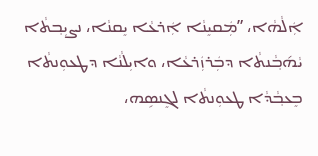ܐܲܠܵܗܵܐ، ”ܡܲܩܝܸܢܵܐ ܐܲܪܥܵܐ ܝܸܩܢܵܐ، ܢܨܝܼܒ݂ܬܵܐ ܝܵܗ݇ܒ݂ܵܢܬܵܐ ܕܒܲܪܙܲܪܥܵܐ، ܘܐܝܼܠܵܢܵܐ ܕܛܥܘܼܢܬܵܐ ܒܸܥܒ݂ܵܕܵܐ ܛܥܘܼܢܬܵܐ ܠܓܸܢܣܹܗ،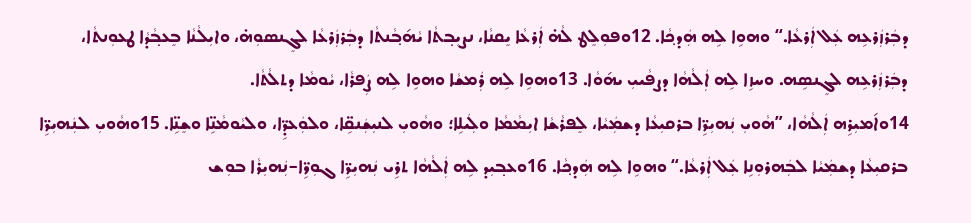ܕܒܲܪܙܲܪܥܹܗ ܥܲܠ ܐܲܪܥܵܐ.“ ܘܗܘܹܐ ܠܹܗ ܗܲܕܟ݂ܵܐ. 12ܘܦܘܼܠܸܛ ܠܵܗ̇ ܐܲܪܥܵܐ ܝܸܩܢܵܐ، ܢܨܝܼܒ݂ܬܵܐ ܝܵܗ݇ܒ݂ܵܢܬܵܐ ܕܒܲܪܙܲܪܥܵܐ ܠܓܸܢܣܘܼܗ̇، ܘܐܝܼܠܵܢܵܐ ܒܸܥܒ݂ܵܕܵܐ ܛܥܘܼܢܬܵܐ، ܕܒܲܪܙܲܪܥܹܗ ܠܓܸܢܣܹܗ. ܘܚܙܹܐ ܠܹܗ ܐܲܠܵܗܵܐ ܕܨܦܵܝܝܼ ܝܗ݇ܘܵܐ. 13ܘܗܘܹܐ ܠܹܗ ܪܲܡܫܵܐ ܘܗܘܹܐ ܠܹܗ ܨܲܦܪܵܐ، ܝܵܘܡܵܐ ܕܬܠܵܬܵܐ.
14ܘܐ݇ܡܝܼܪܹܗ ܐܲܠܵܗܵܐ، ”ܗܵܘܝܼ ܢܲܗܝܼܪܹ̈ܐ ܒܪܩܝܼܥܵܐ ܕܫܡܲܝܵܐ، ܠܸܦܪܵܫܵܐ ܐܝܼܡܵܡܵܐ ܘܠܲܝܠܹܐ؛ ܘܗܵܘܝܼ ܠܢܝܼܫܲܢܩܹ̈ܐ، ܘܠܘܲܥܕܹ̈ܐ، ܘܠܝܵܘܡܵܢܹ̈ܐ ܘܫܸܢܹ̈ܐ. 15ܘܗܵܘܝܼ ܠܢܲܗܝܼܪܹ̈ܐ ܒܪܩܝܼܥܵܐ ܕܫܡܲܝܵܐ ܠܒܲܗܪܘܼܢܹܐ ܥܲܠ ܐܲܪܥܵܐ.“ ܘܗܘܹܐ ܠܹܗ ܗܲܕܟ݂ܵܐ. 16ܘܥܒ݂ܝܼܕ ܠܹܗ ܐܲܠܵܗܵܐ ܬܪܹܝ ܢܲܗܝܼܪܹ̈ܐ ܓܘܼܪܹ̈ܐ–ܢܲܗܝܼܪܵܐ ܒܘܼܫ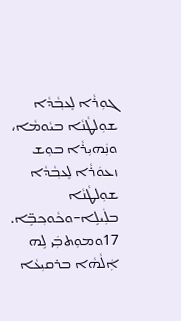ܓܘܼܪܵܐ ܠܸܥܒ݂ܵܕܵܐ ܫܘܼܠܛܵܢܵܐ ܒܝܵܘܡܵܐ، ܘܢܲܗܝܼܪܵܐ ܒܘܼܫ ܙܥܘܿܪܵܐ ܠܸܥܒ݂ܵܕܵܐ ܫܘܼܠܛܵܢܵܐ ܒܠܲܝܠܹܐ–ܘܟܵܘܟ݂ܒܹ̈ܐ. 17ܘܡܘܼܬܒܲܝ ܠܹܗ ܐܲܠܵܗܵܐ ܒܪܩܝܼܥܵܐ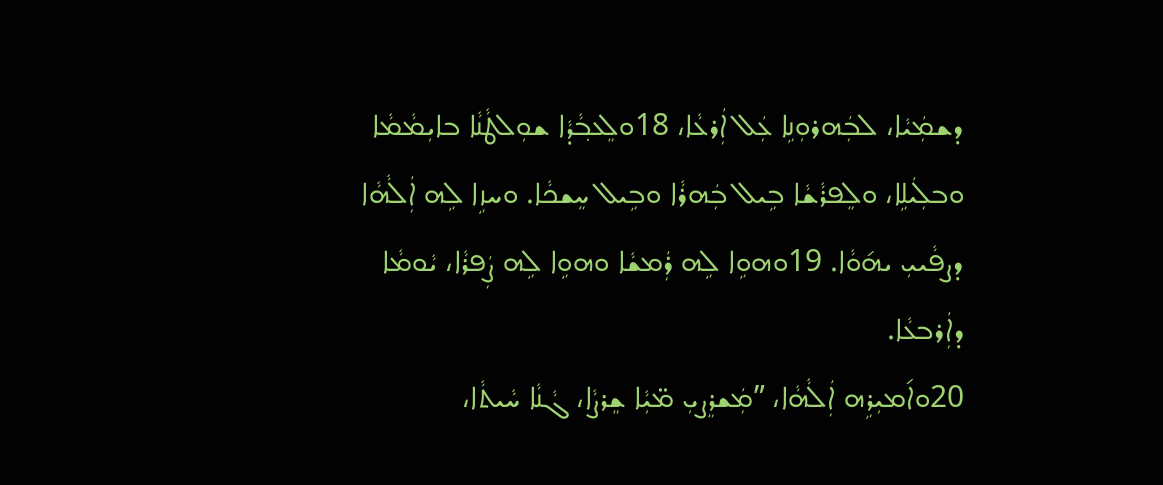ܕܫܡܲܝܵܐ، ܠܒܲܗܪܘܼܢܹܐ ܥܲܠ ܐܲܪܥܵܐ، 18ܘܠܸܥܒ݂ܵܕܵܐ ܫܘܼܠܛܵܢܵܐ ܒܐܝܼܡܵܡܵܐ ܘܒܠܲܝܠܹܐ، ܘܠܸܦܪܵܫܵܐ ܒܹܝܠ ܒܲܗܪܵܐ ܘܒܹܝܠ ܚܸܫܟܵܐ. ܘܚܙܹܐ ܠܹܗ ܐܲܠܵܗܵܐ ܕܨܦܵܝܝܼ ܝܗ݇ܘܵܐ. 19ܘܗܘܹܐ ܠܹܗ ܪܲܡܫܵܐ ܘܗܘܹܐ ܠܹܗ ܨܲܦܪܵܐ، ܝܵܘܡܵܐ ܕܐܲܪܒܥܵܐ.
20ܘܐ݇ܡܝܼܪܹܗ ܐܲܠܵܗܵܐ، ”ܡܲܫܪܸܨܝܼ ܡ̈ܝܼܵܐ ܫܸܪܨܵܐ، ܓܵܢܵܐ ܚܵܝܬܵܐ،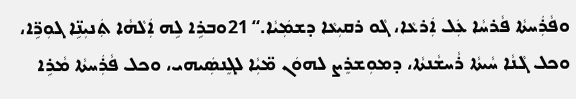ܘܦܵܪܲܚܬܵܐ ܦܵܪܚܵܐ ܥܲܠ ܐܲܪܥܵܐ، ܓܵܘ ܪܩܝܼܥܵܐ ܕܫܡܲܝܵܐ.“ 21ܘܒܪܹܐ ܠܹܗ ܐܲܠܵܗܵܐ ܬܲܢܝܼܢܹ̈ܐ ܓܘܼܪܹ̈ܐ، ܘܟܠ ܓܵܢܵܐ ܚܵܝܬܵܐ ܪܵܚܫܵܢܬܵܐ، ܕܡܘܼܫܪܸܨ ܠܗܘܿܢ ܡ̈ܝܼܵܐ ܠܓܸܢܣܲܝܗܝ، ܘܟܠ ܦܵܪܲܚܬܵܐ ܡܵܪܹܐ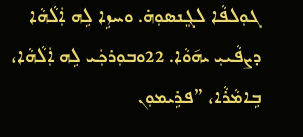ܓܘܼܠܦܵܐ ܠܓܸܢܣܘܼܗ̇. ܘܚܙܹܐ ܠܹܗ ܐܲܠܵܗܵܐ ܕܨܦܵܝܝܼ ܝܗ݇ܘܵܐ. 22ܘܒܘܼܪܟܲܝ ܠܹܗ ܐܲܠܵܗܵܐ، ܒܹܐܡܵܪܵܐ، ”ܦܪܹܝܡܘܼܢ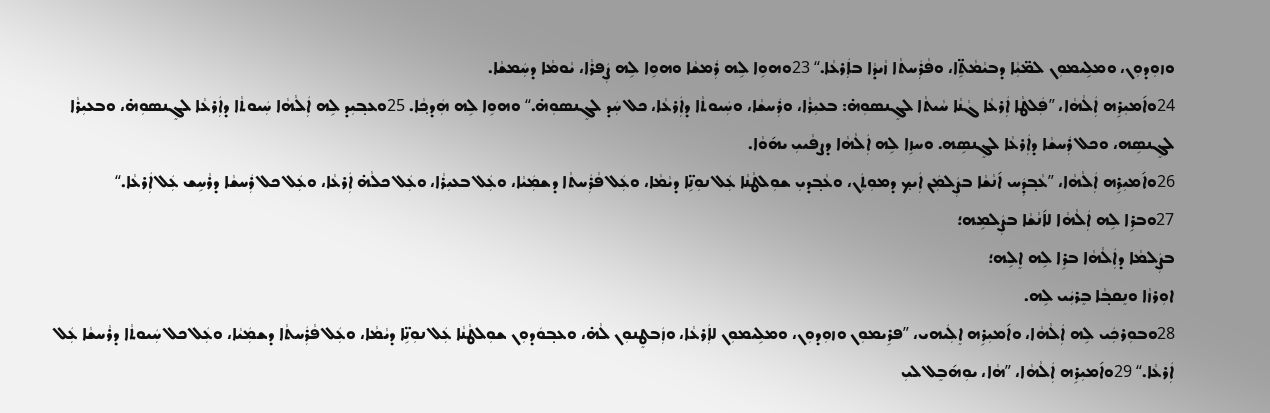ܘܙܘܼܕܘܼܢ، ܘܡܠܹܝܡܘܼܢ ܠܡ̈ܝܼܵܐ ܕܒܝܵܡܵܬܹ̈ܐ، ܘܦܵܪܲܚܬܵܐ ܙܵܝܕܵܐ ܒܐܲܪܥܵܐ.“ 23ܘܗܘܹܐ ܠܹܗ ܪܲܡܫܵܐ ܘܗܘܹܐ ܠܹܗ ܨܲܦܪܵܐ، ܝܵܘܡܵܐ ܕܚܲܡܫܵܐ.
24ܘܐ݇ܡܝܼܪܹܗ ܐܲܠܵܗܵܐ، ”ܦܲܠܛܵܐ ܐܲܪܥܵܐ ܓܵܢܵܐ ܚܵܝܬܵܐ ܠܓܸܢܣܘܼܗ̇: ܒܥܝܼܪܵܐ، ܘܪܲܚܫܵܐ، ܘܚܲܝܘܬܵܐ ܕܐܲܪܥܵܐ، ܟܠ ܚܲܕ ܠܓܸܢܣܘܼܗ̇.“ ܘܗܘܹܐ ܠܹܗ ܗܲܕܟ݂ܵܐ. 25ܘܥܒ݂ܝܼܕ ܠܹܗ ܐܲܠܵܗܵܐ ܚܲܝܘܬܵܐ ܕܐܲܪܥܵܐ ܠܓܸܢܣܘܼܗ̇، ܘܒܥܝܼܪܵܐ ܠܓܸܢܣܹܗ، ܘܟܠ ܪܲܚܫܵܐ ܕܐܲܪܥܵܐ ܠܓܸܢܣܹܗ. ܘܚܙܹܐ ܠܹܗ ܐܲܠܵܗܵܐ ܕܨܦܵܝܝܼ ܝܗ݇ܘܵܐ.
26ܘܐ݇ܡܝܼܪܹܗ ܐܲܠܵܗܵܐ، ”ܥܵܒ݂ܕܲܚ ܐ݇ܢܵܫܵܐ ܒܨܲܠܡܲܢ ܐܲܝܟ݂ ܕܡܘܼܬܲܢ، ܘܥܵܒ݂ܕܝܼ ܫܘܼܠܛܵܢܵܐ ܥܲܠ ܢܘܼܢܹ̈ܐ ܕܝܵܡܵܐ، ܘܥܲܠ ܦܵܪܲܚܬܵܐ ܕܫܡܲܝܵܐ، ܘܥܲܠ ܒܥܝܼܪܵܐ، ܘܥܲܠ ܟܠܵܗ̇ ܐܲܪܥܵܐ، ܘܥܲܠ ܟܠ ܪܲܚܫܵܐ ܕܪܵܚܹܫ ܥܲܠ ܐܲܪܥܵܐ.“
27ܘܒܪܹܐ ܠܹܗ ܐܲܠܵܗܵܐ ܠܐ݇ܢܵܫܵܐ ܒܨܲܠܡܹܗ؛
ܒܨܲܠܡܵܐ ܕܐܲܠܵܗܵܐ ܒܪܹܐ ܠܹܗ ܐܸܠܹܗ؛
ܐܘܼܪܙܵܐ ܘܢܸܩܒ݂ܵܐ ܒܸܪܝܲܝ ܠܹܗ.
28ܘܒܘܼܪܟܲܝ ܠܹܗ ܐܲܠܵܗܵܐ، ܘܐ݇ܡܝܼܪܹܗ ܐܸܠܲܝܗܝ، ”ܦܪܹܝܡܘܼܢ ܘܙܘܼܕܘܼܢ، ܘܡܠܹܝܡܘܼܢ ܠܐܲܪܥܵܐ، ܘܙܲܒܛܸܢܘܼܢ ܠܵܗ̇، ܘܥܒ݂ܘܿܕܘܼܢ ܫܘܼܠܛܵܢܵܐ ܥܲܠ ܢܘܼܢܹ̈ܐ ܕܝܵܡܵܐ، ܘܥܲܠ ܦܵܪܲܚܬܵܐ ܕܫܡܲܝܵܐ، ܘܥܲܠ ܟܠ ܚܲܝܘܬܵܐ ܕܪܵܚܫܵܐ ܥܲܠ ܐܲܪܥܵܐ.“ 29ܘܐ݇ܡܝܼܪܹܗ ܐܲܠܵܗܵܐ، ”ܗܵܐ، ܝܘܼܗ݇ܒܸܠ ܠܝܼ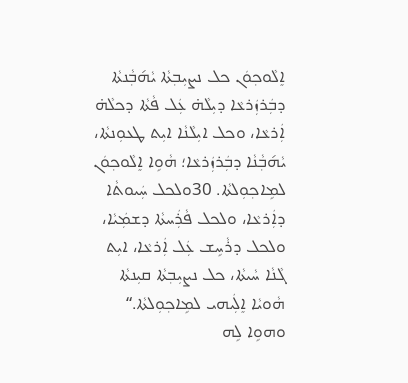ܐܸܠܵܘܟ݂ܘܿܢ ܟܠ ܢܨܝܼܒ݂ܬܵܐ ܝܵܗ݇ܒ݂ܵܢܬܵܐ ܕܒܲܪܙܲܪܥܵܐ ܕܝܼܠܵܗ̇ ܥܲܠ ܦܵܬܵܐ ܕܟܠܵܗ̇ ܐܲܪܥܵܐ، ܘܟܠ ܐܝܼܠܵܢܵܐ ܐܝܼܬ ܛܥܘܼܢܬܵܐ، ܝܵܗ݇ܒ݂ܵܢܵܐ ܕܒܲܪܙܲܪܥܵܐ؛ ܗܵܘܹܐ ܐܸܠܵܘܟ݂ܘܿܢ ܠܡܹܐܟ݂ܘܼܠܬܵܐ. 30ܘܠܟܠ ܚܲܝܘܬܵܐ ܕܐܲܪܥܵܐ، ܘܠܟܠ ܦܵܪܲܚܬܵܐ ܕܫܡܲܝܵܐ، ܘܠܟܠ ܕܪܵܚܹܫ ܥܲܠ ܐܲܪܥܵܐ، ܐܝܼܬ ܓܵܢܵܐ ܚܵܝܬܵܐ، ܟܠ ܢܨܝܼܒ݂ܬܵܐ ܩܝܼܢܬܵܐ ܗܵܘܝܵܐ ܐܸܠܲܝܗܝ ܠܡܹܐܟ݂ܘܼܠܬܵܐ.“ ܘܗܘܹܐ ܠܹܗ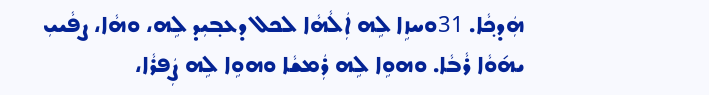ܗܲܕܟ݂ܵܐ. 31ܘܚܙܹܐ ܠܹܗ ܐܲܠܵܗܵܐ ܠܟܠ ܕܥܒ݂ܝܼܕ ܠܹܗ، ܘܗܵܐ، ܨܦܵܝܝܼ ܝܗ݇ܘܵܐ ܪܵܒܵܐ. ܘܗܘܹܐ ܠܹܗ ܪܲܡܫܵܐ ܘܗܘܹܐ ܠܹܗ ܨܲܦܪܵܐ،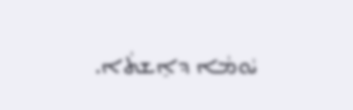ܝܵܘܡܵܐ ܕܐܸܫܬܵܐ.